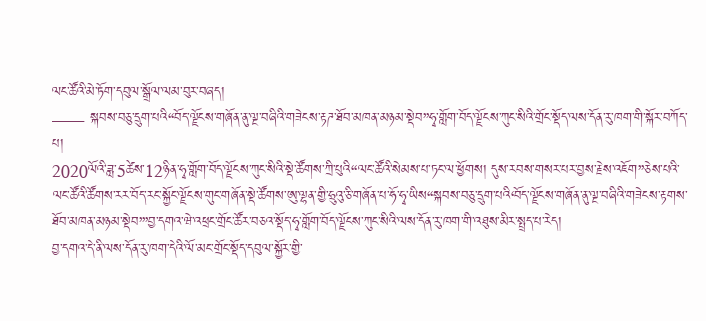ལང་ཚོའི་མེ་ཏོག་དབུལ་སྒྲོལ་ལམ་བུར་བཞད།
—— སྐབས་བཅུ་དྲུག་པའི“བོད་ལྗོངས་གཞོན་ནུ་ལྔ་བཞིའི་གཟེངས་རྟཌ་ཐོབ་མཁན་མཉམ་སྡེབ”ཧྭ་གློག་བོད་ལྗོངས་ཀུང་སིའི་གྲོང་སྡོད་ལས་དོན་རུ་ཁག་གི་སྐོར་བཀོད་པ།
2020ལོའི་ཟླ་5ཚེས་12ཉིན་ཧྭ་གློག་བོད་ལྗོངས་ཀུང་སིའི་སྡེ་ཚོགས་ཀྲི་པུའི“ལང་ཚོའི་སེམས་པ་ཏང་ལ་ཕྱོགས། དུས་རབས་གསར་པར་བྱས་རྗེས་འཇོག”ཅེས་པའི་ལང་ཚོའི་ཚོགས་རར་བོད་རང་སྐྱོང་ལྗོངས་གུང་གཞོན་སྡེ་ཚོགས་ཨུ་ལྷན་གྱི་ཧྲུའུ་ཅི་གཞོན་པ་ཧོ་ཧྭ་ཡིས“སྐབས་བཅུ་དྲུག་པའི‘བོད་ལྗོངས་གཞོན་ནུ་ལྔ་བཞིའི་གཟེངས་རྟགས་ཐོབ་མཁན་མཉམ་སྡེབ’”བྱ་དགའ་ཝེ་འཕྲང་གྲོང་ཚོར་བཅའ་སྡོད་ཧྭ་གློག་བོད་ལྗོངས་ཀུང་སིའི་ལས་དོན་རུ་ཁག་གི་འཐུས་མིར་སྤྲད་པ་རེད།
བྱ་དགའ་དེ་ནི་ལས་དོན་རུ་ཁག་དེའི་ལོ་མང་གྲོང་སྡོད་དབུལ་སྐྱོར་གྱི་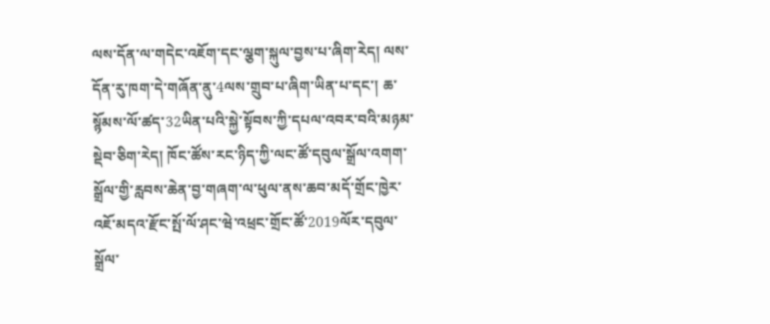ལས་དོན་ལ་གདེང་འཇོག་དང་ལྕག་སྐུལ་བྱས་པ་ཞིག་རེད། ལས་དོན་རུ་ཁག་དེ་གཞོན་ནུ་4ལས་གྲུབ་པ་ཞིག་ཡིན་པ་དང་། ཆ་སྙོམས་ལོ་ཚད་32ཡིན་པའི་སྐྱེ་སྟོབས་ཀྱི་དཔལ་འབར་བའི་མཉམ་སྡེབ་ཅིག་རེད། ཁོང་ཚོས་རང་ཉིད་ཀྱི་ལང་ཚོ་དབུལ་སྒྲོལ་འགག་སྒྲོལ་གྱི་རླབས་ཆེན་བྱ་གཞག་ལ་ཕུལ་ནས་ཆབ་མདོ་གྲོང་ཁྱེར་འཇོ་མདའ་རྫོང་སྤོ་ལོ་ཤང་ཝེ་འཕྲང་གྲོང་ཚོ་2019ལོར་དབུལ་སྒྲོལ་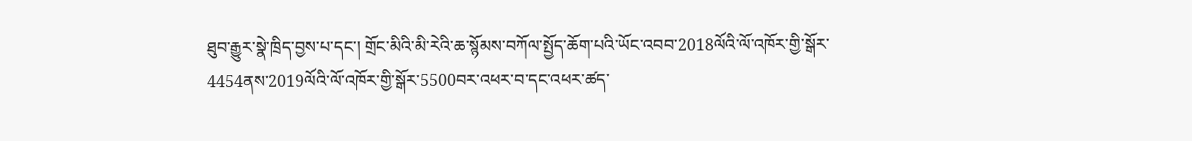ཐུབ་རྒྱུར་སྣེ་ཁྲིད་བྱས་པ་དང་། གྲོང་མིའི་མི་རེའི་ཆ་སྙོམས་བཀོལ་སྤྱོད་ཆོག་པའི་ཡོང་འབབ་2018ལོའི་ལོ་འཁོར་གྱི་སྒོར་4454ནས་2019ལོའི་ལོ་འཁོར་གྱི་སྒོར་5500བར་འཕར་བ་དང་འཕར་ཚད་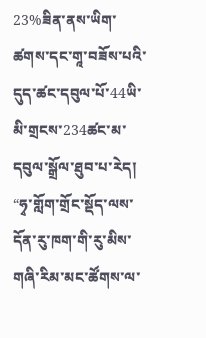23%ཟིན་ནས་ཡིག་ཚགས་དང་གཱ་བཟོས་པའི་དུད་ཚང་དབུལ་པོ་44ཡི་མི་གྲངས་234ཚང་མ་དབུལ་སྒྲོལ་ཐུབ་པ་རེད།
“ཧྭ་གློག་གྲོང་སྡོད་ལས་དོན་རུ་ཁག་གི་རུ་མིས་གཞི་རིམ་མང་ཚོགས་ལ་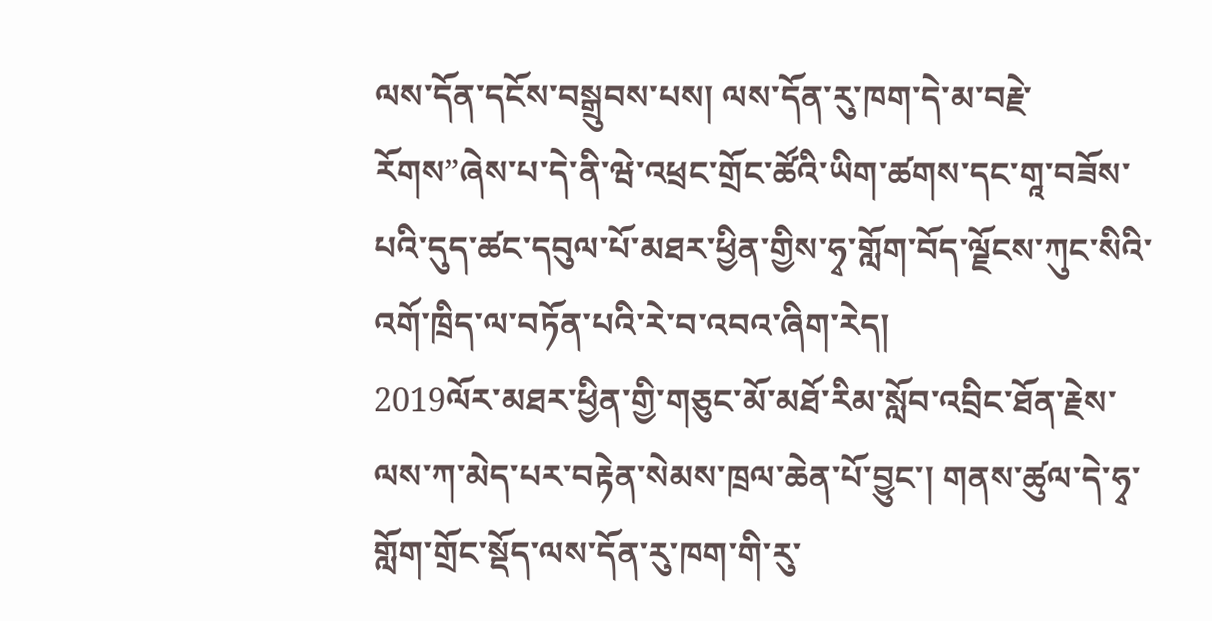ལས་དོན་དངོས་བསྒྲུབས་པས། ལས་དོན་རུ་ཁག་དེ་མ་བརྗེ་རོགས”ཞེས་པ་དེ་ནི་ཝེ་འཕྲང་གྲོང་ཚོའི་ཡིག་ཚགས་དང་གཱ་བཟོས་པའི་དུད་ཚང་དབུལ་པོ་མཐར་ཕྱིན་གྱིས་ཧྭ་གློག་བོད་ལྗོངས་ཀུང་སིའི་འགོ་ཁྲིད་ལ་བཏོན་པའི་རེ་བ་འབའ་ཞིག་རེད།
2019ལོར་མཐར་ཕྱིན་གྱི་གཅུང་མོ་མཐོ་རིམ་སློབ་འབྲིང་ཐོན་རྗེས་ལས་ཀ་མེད་པར་བརྟེན་སེམས་ཁྲལ་ཆེན་པོ་བྱུང་། གནས་ཚུལ་དེ་ཧྭ་གློག་གྲོང་སྡོད་ལས་དོན་རུ་ཁག་གི་རུ་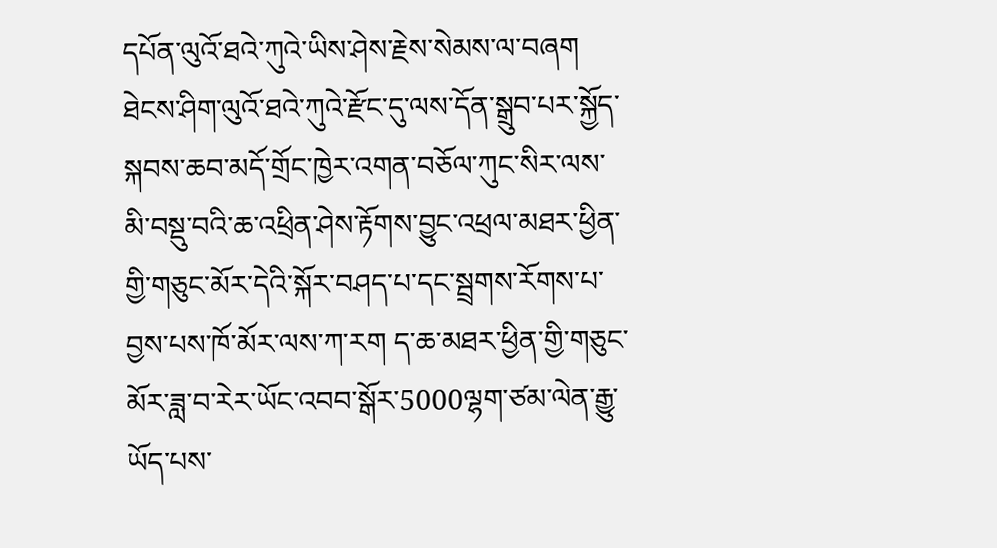དཔོན་ལུའོ་ཐའེ་ཀུའེ་ཡིས་ཤེས་རྗེས་སེམས་ལ་བཞག ཐེངས་ཤིག་ལུའོ་ཐའེ་ཀུའེ་རྫོང་དུ་ལས་དོན་སྒྲུབ་པར་སྐྱོད་སྐབས་ཆབ་མདོ་གྲོང་ཁྱེར་འགན་བཅོལ་ཀུང་སིར་ལས་མི་བསྡུ་བའི་ཆ་འཕྲིན་ཤེས་རྟོགས་བྱུང་འཕྲལ་མཐར་ཕྱིན་གྱི་གཅུང་མོར་དེའི་སྐོར་བཤད་པ་དང་སྦྲགས་རོགས་པ་བྱས་པས་ཁོ་མོར་ལས་ཀ་རག ད་ཆ་མཐར་ཕྱིན་གྱི་གཅུང་མོར་ཟླ་བ་རེར་ཡོང་འབབ་སྒོར་5000ལྷག་ཙམ་ལེན་རྒྱུ་ཡོད་པས་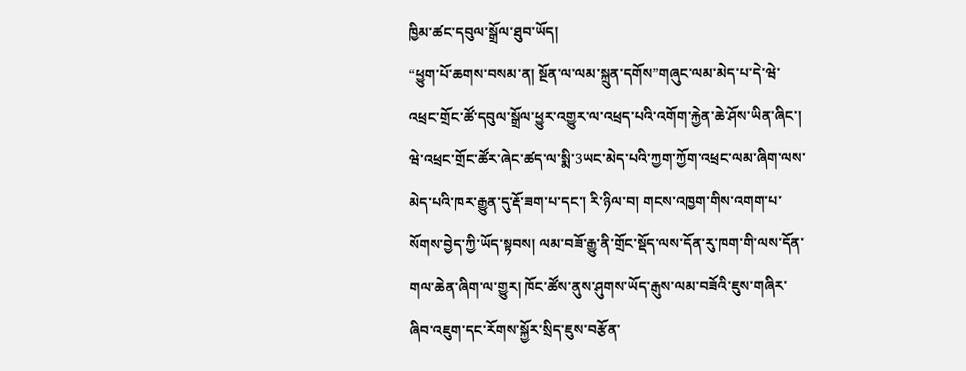ཁྱིམ་ཚང་དབུལ་སྒྲོལ་ཐུབ་ཡོད།
“ཕྱུག་པོ་ཆགས་བསམ་ན། སྔོན་ལ་ལམ་སྐྲུན་དགོས”གཞུང་ལམ་མེད་པ་དེ་ཝེ་འཕྲང་གྲོང་ཚོ་དབུལ་སྒྲོལ་ཕྱུར་འགྱུར་ལ་འཕྲད་པའི་འགོག་རྐྱེན་ཆེ་ཤོས་ཡིན་ཞིང་། ཝེ་འཕྲང་གྲོང་ཚོར་ཞེང་ཚད་ལ་སྨི་3ཡང་མེད་པའི་ཀྱག་ཀྱོག་འཕྲང་ལམ་ཞིག་ལས་མེད་པའི་ཁར་རྒྱུན་དུ་རྡོ་ཟག་པ་དང་། རི་ཉིལ་བ། གངས་འཁྱག་གིས་འགག་པ་སོགས་བྱེད་ཀྱི་ཡོད་སྟབས། ལམ་བཟོ་རྒྱུ་ནི་གྲོང་སྡོད་ལས་དོན་རུ་ཁག་གི་ལས་དོན་གལ་ཆེན་ཞིག་ལ་གྱུར། ཁོང་ཚོས་ནུས་ཤུགས་ཡོད་རྒུས་ལམ་བཟོའི་ཇུས་གཞིར་ཞིབ་འཇུག་དང་རོགས་སྐྱོར་སྲིད་ཇུས་བརྩོན་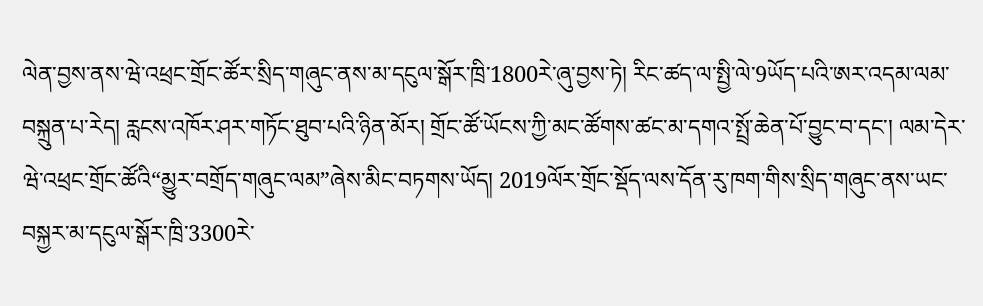ལེན་བྱས་ནས་ཝེ་འཕྲང་གྲོང་ཚོར་སྲིད་གཞུང་ནས་མ་དངུལ་སྒོར་ཁྲི་1800རེ་ཞུ་བྱས་ཏེ། རིང་ཚད་ལ་སྤྱི་ལེ་9ཡོད་པའི་ཨར་འདམ་ལམ་བསྐྲུན་པ་རེད། རླངས་འཁོར་ཤར་གཏོང་ཐུབ་པའི་ཉིན་མོར། གྲོང་ཚོ་ཡོངས་ཀྱི་མང་ཚོགས་ཚང་མ་དགའ་སྤྲོ་ཆེན་པོ་བྱུང་བ་དང་། ལམ་དེར་ཝེ་འཕྲང་གྲོང་ཚོའི“མྱུར་བགྲོད་གཞུང་ལམ”ཞེས་མིང་བཏགས་ཡོད། 2019ལོར་གྲོང་སྡོད་ལས་དོན་རུ་ཁག་གིས་སྲིད་གཞུང་ནས་ཡང་བསྐྱར་མ་དངུལ་སྒོར་ཁྲི་3300རེ་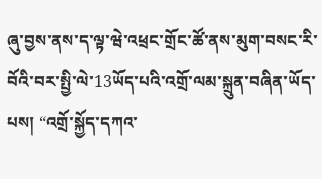ཞུ་བྱས་ནས་ད་ལྟ་ཝེ་འཕྲང་གྲོང་ཚོ་ནས་མུག་བསང་རི་བོའི་བར་སྤྱི་ལེ་13ཡོད་པའི་འགྲོ་ལམ་སྐྲུན་བཞིན་ཡོད་པས། “འགྲོ་སྐྱོད་དཀའ་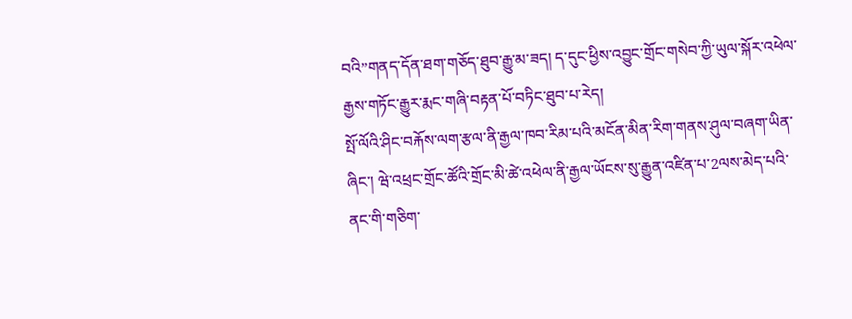བའི”གནད་དོན་ཐག་གཅོད་ཐུབ་རྒྱུ་མ་ཟད། ད་དུང་ཕྱིས་འབྱུང་གྲོང་གསེབ་ཀྱི་ཡུལ་སྐོར་འཕེལ་རྒྱས་གཏོང་རྒྱུར་རྨང་གཞི་བརྟན་པོ་བཏིང་ཐུབ་པ་རེད།
སྤོ་ལོའི་ཤིང་བརྐོས་ལག་རྩལ་ནི་རྒྱལ་ཁབ་རིམ་པའི་མངོན་མིན་རིག་གནས་ཤུལ་བཞག་ཡིན་ཞིང་། ཝེ་འཕྲང་གྲོང་ཚོའི་གྲོང་མི་ཚེ་འཕེལ་ནི་རྒྱལ་ཡོངས་སུ་རྒྱུན་འཛིན་པ་2ལས་མེད་པའི་ནང་གི་གཅིག་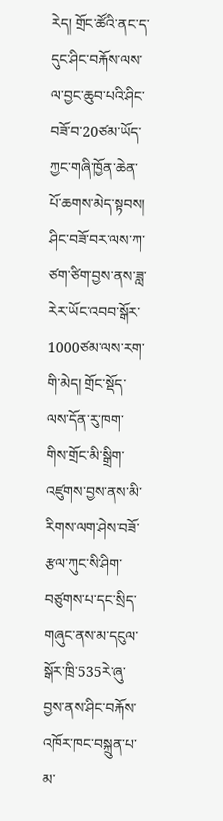རེད། གྲོང་ཚོའི་ནང་ད་དུང་ཤིང་བརྐོས་ལས་ལ་བྱང་ཆུབ་པའི་ཤིང་བཟོ་བ་20ཙམ་ཡོད་ཀྱང་གཞི་ཁྱོན་ཆེན་པོ་ཆགས་མེད་སྟབས། ཤིང་བཟོ་བར་ལས་ཀ་ཙག་ཙིག་བྱས་ནས་ཟླ་རེར་ཡོང་འབབ་སྒོར་1000ཙམ་ལས་རག་གི་མེད། གྲོང་སྡོད་ལས་དོན་རུ་ཁག་གིས་གྲོང་མི་སྒྲིག་འཛུགས་བྱས་ནས་མི་རིགས་ལག་ཤེས་བཟོ་རྩལ་ཀུང་སི་ཤིག་བཙུགས་པ་དང་སྲིད་གཞུང་ནས་མ་དངུལ་སྒོར་ཁྲི་535རེ་ཞུ་བྱས་ནས་ཤིང་བརྐོས་འཁོར་ཁང་བསྐྲུན་པ་མ་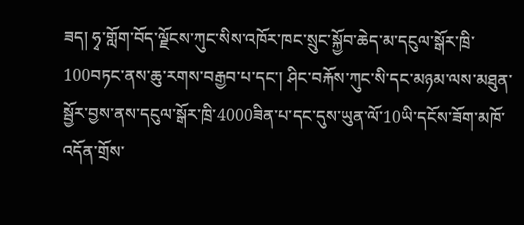ཟད། ཧྭ་གློག་བོད་ལྗོངས་ཀུང་སིས་འཁོར་ཁང་སྲུང་སྐྱོབ་ཆེད་མ་དངུལ་སྒོར་ཁྲི་100བཏང་ནས་ཆུ་རགས་བརྒྱབ་པ་དང་། ཤིང་བརྐོས་ཀུང་སི་དང་མཉམ་ལས་མཐུན་སྦྱོར་བྱས་ནས་དངུལ་སྒོར་ཁྲི་4000ཟིན་པ་དང་དུས་ཡུན་ལོ་10ཡི་དངོས་ཟོག་མཁོ་འདོན་གྲོས་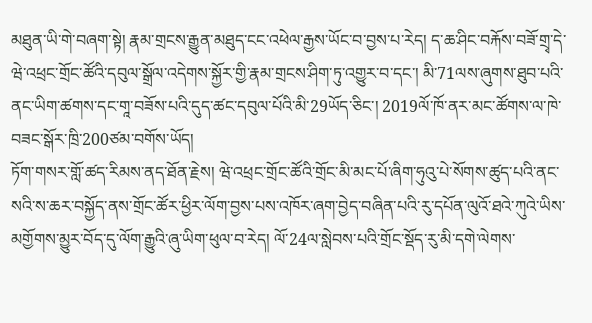མཐུན་ཡི་གེ་བཞག་སྟེ། རྣམ་གྲངས་རྒྱུན་མཐུད་ངང་འཕེལ་རྒྱས་ཡོང་བ་བྱས་པ་རེད། ད་ཆ་ཤིང་བརྐོས་བཟོ་གྲྭ་དེ་ཝེ་འཕྲང་གྲོང་ཚོའི་དབུལ་སྒྲོལ་འདེགས་སྐྱོར་གྱི་རྣམ་གྲངས་ཤིག་ཏུ་འགྱུར་བ་དང་། མི་71ལས་ཞུགས་ཐུབ་པའི་ནང་ཡིག་ཚགས་དང་གཱ་བཟོས་པའི་དུད་ཚང་དབུལ་པོའི་མི་29ཡོད་ཅིང་། 2019ལོ་ཁོ་ནར་མང་ཚོགས་ལ་ཁེ་བཟང་སྒོར་ཁྲི་200ཙམ་བགོས་ཡོད།
ཏོག་གསར་གློ་ཚད་རིམས་ནད་ཐོན་རྗེས། ཝེ་འཕྲང་གྲོང་ཚོའི་གྲོང་མི་མང་པོ་ཞིག་ཧུའུ་པེ་སོགས་ཚུད་པའི་ནང་སའི་ས་ཆར་བསྐྱོད་ནས་གྲོང་ཚོར་ཕྱིར་ལོག་བྱས་པས་འཁོར་ཞག་བྱེད་བཞིན་པའི་རུ་དཔོན་ལུའོ་ཐའེ་ཀུའེ་ཡིས་མགྱོགས་མྱུར་བོད་དུ་ལོག་རྒྱུའི་ཞུ་ཡིག་ཕུལ་བ་རེད། ལོ་24ལ་སླེབས་པའི་གྲོང་སྡོད་རུ་མི་དགེ་ལེགས་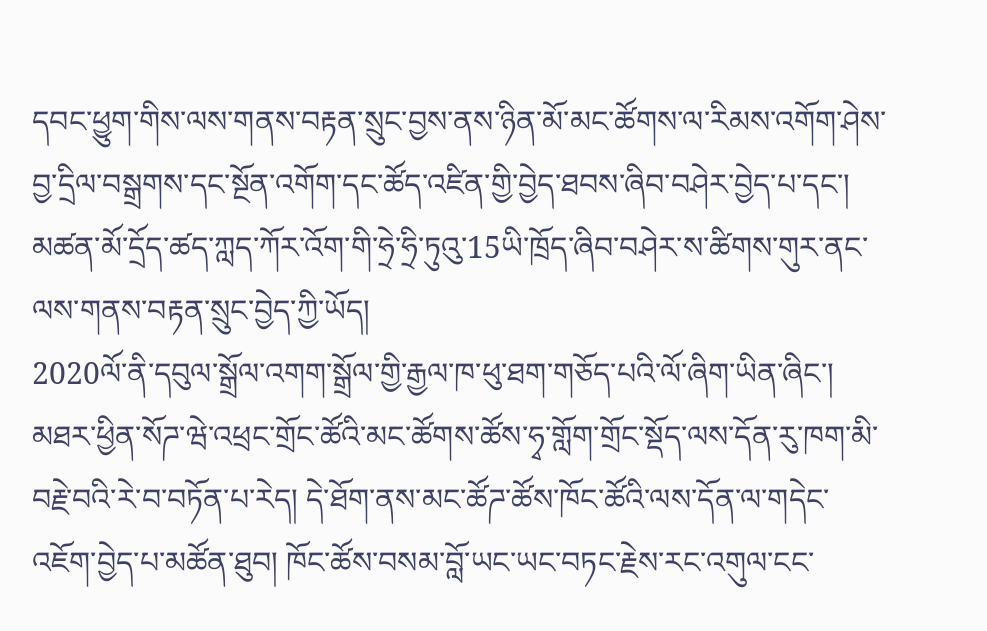དབང་ཕྱུག་གིས་ལས་གནས་བརྟན་སྲུང་བྱས་ནས་ཉིན་མོ་མང་ཚོགས་ལ་རིམས་འགོག་ཤེས་བྱ་དྲིལ་བསྒྲགས་དང་སྔོན་འགོག་དང་ཚོད་འཛིན་གྱི་བྱེད་ཐབས་ཞིབ་བཤེར་བྱེད་པ་དང་། མཚན་མོ་དྲོད་ཚད་ཀླད་ཀོར་འོག་གི་ཧྲེ་ཧྲི་ཏུའུ་15ཡི་ཁྲོད་ཞིབ་བཤེར་ས་ཚིགས་གུར་ནང་ལས་གནས་བརྟན་སྲུང་བྱེད་ཀྱི་ཡོད།
2020ལོ་ནི་དབུལ་སྒྲོལ་འགག་སྒྲོལ་གྱི་རྒྱལ་ཁ་ཕུ་ཐག་གཅོད་པའི་ལོ་ཞིག་ཡིན་ཞིང་། མཐར་ཕྱིན་སོཌ་ཝེ་འཕྲང་གྲོང་ཚོའི་མང་ཚོགས་ཚོས་ཧྭ་གློག་གྲོང་སྡོད་ལས་དོན་རུ་ཁག་མི་བརྗེ་བའི་རེ་བ་བཏོན་པ་རེད། དེ་ཐོག་ནས་མང་ཚོཌ་ཚོས་ཁོང་ཚོའི་ལས་དོན་ལ་གདེང་འཇོག་བྱེད་པ་མཚོན་ཐུབ། ཁོང་ཚོས་བསམ་བློ་ཡང་ཡང་བཏང་རྗེས་རང་འགུལ་ངང་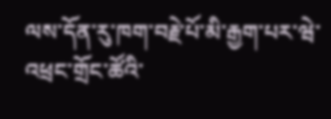ལས་དོན་རུ་ཁག་བརྗེ་པོ་མི་རྒྱག་པར་ཝེ་འཕྲང་གྲོང་ཚོའི་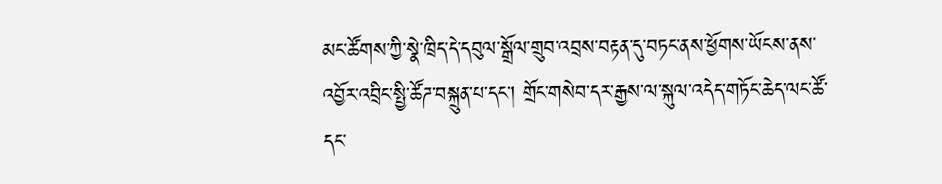མང་ཚོགས་ཀྱི་སྣེ་ཁྲིད་དེ་དབུལ་སྒྲོལ་གྲུབ་འབྲས་བརྟན་དུ་བཏང་ནས་ཕྱོགས་ཡོངས་ནས་འབྱོར་འབྲིང་སྤྱི་ཚོཌ་བསྐྲུན་པ་དང་། གྲོང་གསེབ་དར་རྒྱས་ལ་སྐུལ་འདེད་གཏོང་ཆེད་ལང་ཚོ་དང་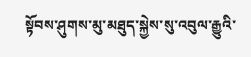སྟོབས་ཤུགས་མུ་མཐུད་སྐྱེས་སུ་འབུལ་རྒྱུའི་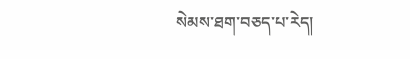སེམས་ཐག་བཅད་པ་རེད།